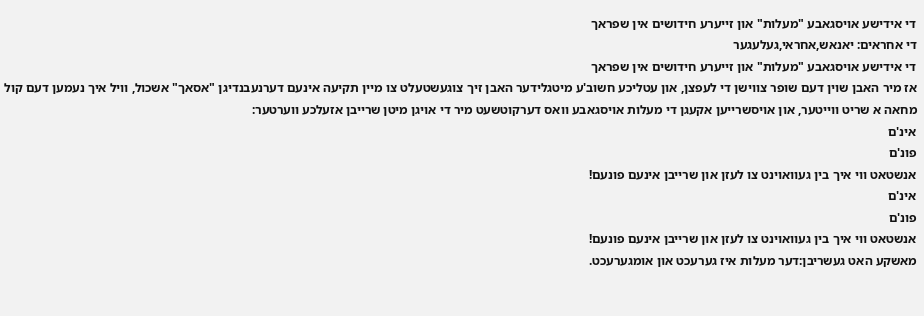די אידישע אויסגאבע "מעלות" און זייערע חידושים אין שפראך
די אחראים: יאנאש,אחראי,געלעגער
די אידישע אויסגאבע "מעלות" און זייערע חידושים אין שפראך
אז מיר האבן שוין דעם שופר צווישן די לעפצן, און עטליכע חשוב'ע מיטגלידער האבן זיך צוגעשטעלט צו מיין תקיעה אינעם דערנעבנדיגן "אסאך" אשכול, וויל איך נעמען דעם קול מחאה א שריט ווייטער, און אויסשרייען אקעגן די מעלות אויסגאבע וואס דערקוטשעט מיר די אויגן מיטן שרייבן אזעלכע ווערטער:
אינ'ם
פונ'ם
אנשטאט ווי איך בין געוואוינט צו לעזן און שרייבן אינעם פונעם!
אינ'ם
פונ'ם
אנשטאט ווי איך בין געוואוינט צו לעזן און שרייבן אינעם פונעם!
מאשקע האט געשריבן:דער מעלות איז גערעכט און אומגערעכט.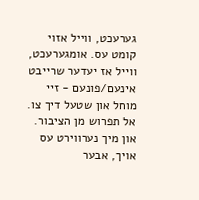גערעכט, ווייל אזוי קומט עס. אומגערעכט, ווייל אז יעדער שרייבט אינעם/פונעם - זיי מוחל און שטעל דיך צו. אל תפרוש מן הציבור.
און מיך נערווירט עס אויך, אבער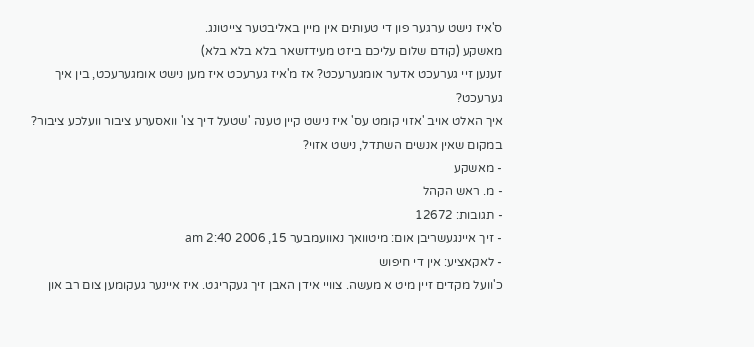ס'איז נישט ערגער פון די טעותים אין מיין באליבטער צייטונג.
מאשקע (קודם שלום עליכם ביזט מעידזשאר בלא בלא בלא)
זענען זיי גערעכט אדער אומגערעכט? אז מ'איז גערעכט איז מען נישט אומגערעכט, בין איך גערעכט?
איך האלט אויב 'אזוי קומט עס' איז נישט קיין טענה 'שטעל דיך צו' וואסערע ציבור וועלכע ציבור? במקום שאין אנשים השתדל, נישט אזוי?
- מאשקע
- מ. ראש הקהל
- תגובות: 12672
- זיך איינגעשריבן אום: מיטוואך נאוועמבער 15, 2006 2:40 am
- לאקאציע: אין די חיפוש
כ'וועל מקדים זיין מיט א מעשה. צוויי אידן האבן זיך געקריגט. איז איינער געקומען צום רב און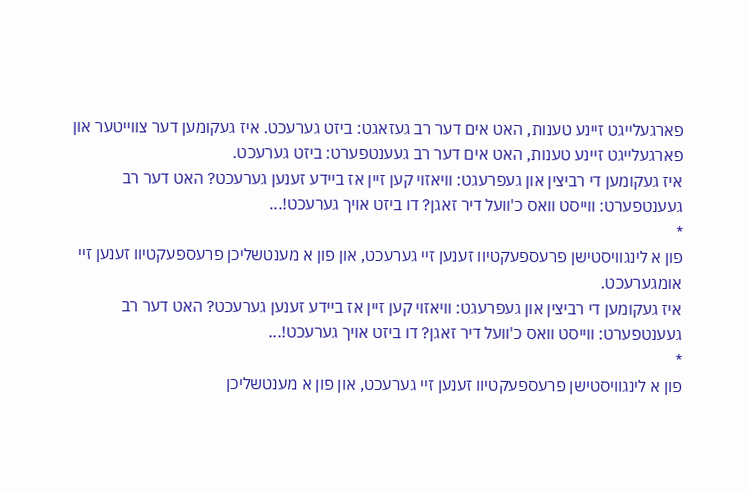פארגעלייגט זיינע טענות, האט אים דער רב געזאגט: ביזט גערעכט. איז געקומען דער צווייטער און פארגעלייגט זיינע טענות, האט אים דער רב געענטפערט: ביזט גערעכט.
איז געקומען די רביצין און געפרעגט: וויאזוי קען זיין אז ביידע זענען גערעכט? האט דער רב געענטפערט: ווייסט וואס כ'וועל דיר זאגן? דו ביזט אויך גערעכט!...
*
פון א לינגוויסטישן פרעספעקטיוו זענען זיי גערעכט, און פון א מענטשליכן פרעספעקטיוו זענען זיי אומגערעכט.
איז געקומען די רביצין און געפרעגט: וויאזוי קען זיין אז ביידע זענען גערעכט? האט דער רב געענטפערט: ווייסט וואס כ'וועל דיר זאגן? דו ביזט אויך גערעכט!...
*
פון א לינגוויסטישן פרעספעקטיוו זענען זיי גערעכט, און פון א מענטשליכן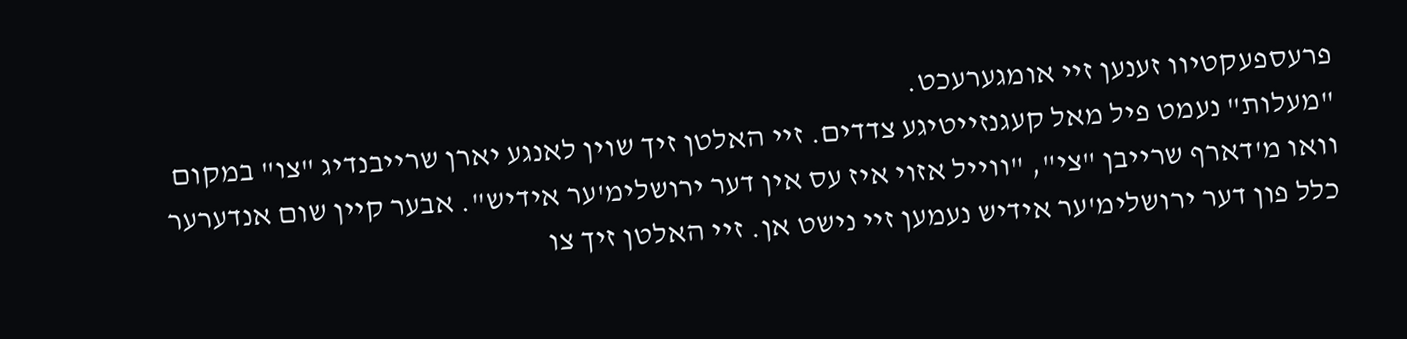פרעספעקטיוו זענען זיי אומגערעכט.
"מעלות" נעמט פיל מאל קעגנזייטיגע צדדים. זיי האלטן זיך שוין לאנגע יארן שרייבנדיג "צו" במקום וואו מ'דארף שרייבן "צי", "ווייל אזוי איז עס אין דער ירושלימ'ער אידיש". אבער קיין שום אנדערער כלל פון דער ירושלימ'ער אידיש נעמען זיי נישט אן. זיי האלטן זיך צו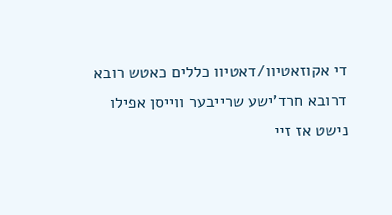די אקוזאטיוו/דאטיוו כללים כאטש רובא דרובא חרד'ישע שרייבער ווייסן אפילו נישט אז זיי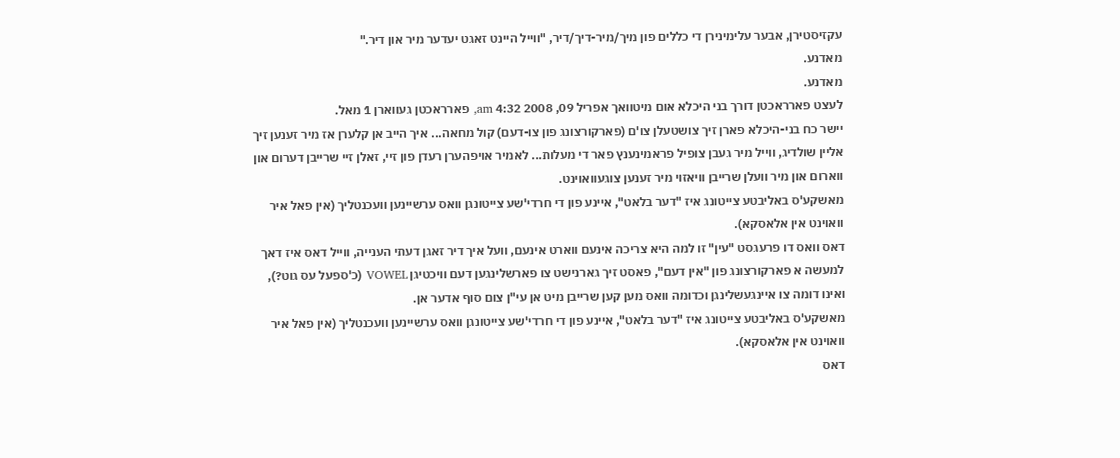עקזיסטירן, אבער עלימינירן די כללים פון מיך/מיר-דיך/דיר, "ווייל היינט זאגט יעדער מיר און דיר."
מאדנע.
מאדנע.
לעצט פארראכטן דורך בני היכלא אום מיטוואך אפריל 09, 2008 4:32 am, פארראכטן געווארן 1 מאל.
יישר כח בני-היכלא פארן זיך צושטעלן צו'ם (פארקורצונג פון צו-דעם) קול מחאה... איך הייב אן קלערן אז מיר זענען זיך אליין שולדיג, ווייל מיר געבן צופיל פראמינענץ פאר די מעלות... לאמיר אויפהערן רעדן פון זיי, זאלן זיי שרייבן דערום און ווארום און מיר וועלן שרייבן וויאזוי מיר זענען צוגעוואוינט.
מאשקע'ס באליבטע צייטונג איז "דער בלאט", איינע פון די חרדי'שע צייטונגן וואס ערשיינען וועכנטליך (אין פאל איר וואוינט אין אלאסקא).
דאס וואס דו פרעגסט "עין" זו למה היא צריכה אינעם ווארט אינעם, וועל איך דיר זאגן דעתי הענייה, ווייל דאס איז דאך למעשה א פארקורצונג פון "אין דעם", פאסט זיך גארנישט צו פארשלינגען דעם וויכטיגן VOWEL (כ'ספעל עס גוט?), ואינו דומה צו איינגעשלינגן וכדומה וואס מען קען שרייבן מיט אן עי"ן צום סוף אדער אן.
מאשקע'ס באליבטע צייטונג איז "דער בלאט", איינע פון די חרדי'שע צייטונגן וואס ערשיינען וועכנטליך (אין פאל איר וואוינט אין אלאסקא).
דאס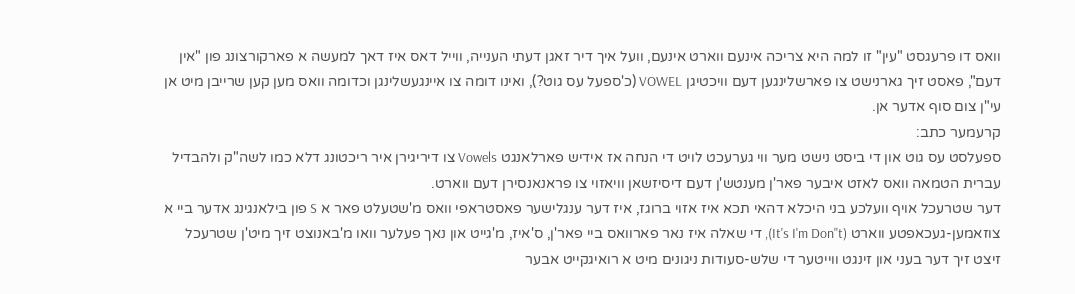וואס דו פרעגסט "עין" זו למה היא צריכה אינעם ווארט אינעם, וועל איך דיר זאגן דעתי הענייה, ווייל דאס איז דאך למעשה א פארקורצונג פון "אין דעם", פאסט זיך גארנישט צו פארשלינגען דעם וויכטיגן VOWEL (כ'ספעל עס גוט?), ואינו דומה צו איינגעשלינגן וכדומה וואס מען קען שרייבן מיט אן עי"ן צום סוף אדער אן.
קרעמער כתב:
ספעלסט עס גוט און די ביסט נישט מער ווי גערעכט לויט די הנחה אז אידיש פארלאנגט Vowels צו דיריגירן איר ריכטונג דלא כמו לשה"ק ולהבדיל עברית הטמאה וואס לאזט איבער פאר'ן מענטש'ן דעם דיסיזשאן וויאזוי צו פראנאנסירן דעם ווארט.
דער שטרעכל אויף וועלכע בני היכלא דהאי תכא איז אזוי ברוגז, איז דער ענגלישער פאסטראפי וואס מ'שטעלט פאר א S פון בילאנגינג אדער ביי א צוזאמען-געכאפטע ווארט (It's I'm Don''t), די שאלה איז נאר פארוואס ביי פאר'ן, ס'איז, מ'גייט און נאך פעלער וואו מ'באנוצט זיך מיט'ן שטרעכל זיצט זיך דער בעני און זינגט ווייטער די שלש-סעודות ניגונים מיט א רואיגקייט אבער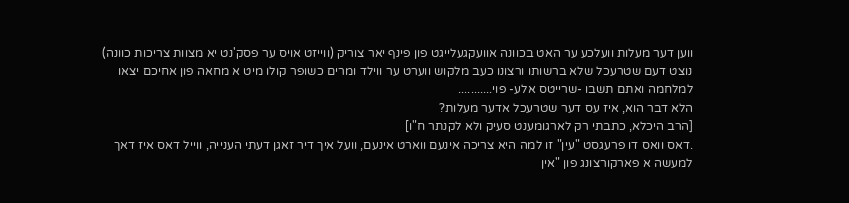ווען דער מעלות וועלכע ער האט בכוונה אוועקגעלייגט פון פינף יאר צוריק (ווייזט אויס ער פסק'נט יא מצוות צריכות כוונה) נוצט דעם שטרעכל שלא ברשותו ורצונו כעב מלקוש ווערט ער ווילד ומרים כשופר קולו מיט א מחאה פון אחיכם יצאו למלחמה ואתם תשבו -שרייטס אלע- פוי...........
הלא דבר הוא, איז עס דער שטרעכל אדער מעלות?
[הרב היכלא, כתבתי רק לארגומענט סעיק ולא לקנתר ח"ו]
.דאס וואס דו פרעגסט "עין" זו למה היא צריכה אינעם ווארט אינעם, וועל איך דיר זאגן דעתי הענייה, ווייל דאס איז דאך למעשה א פארקורצונג פון "אין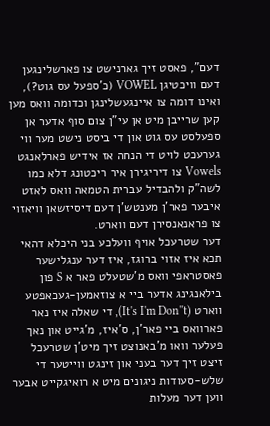דעם", פאסט זיך גארנישט צו פארשלינגען דעם וויכטיגן VOWEL (כ'ספעל עס גוט?), ואינו דומה צו איינגעשלינגן וכדומה וואס מען קען שרייבן מיט אן עי"ן צום סוף אדער אן
ספעלסט עס גוט און די ביסט נישט מער ווי גערעכט לויט די הנחה אז אידיש פארלאנגט Vowels צו דיריגירן איר ריכטונג דלא כמו לשה"ק ולהבדיל עברית הטמאה וואס לאזט איבער פאר'ן מענטש'ן דעם דיסיזשאן וויאזוי צו פראנאנסירן דעם ווארט.
דער שטרעכל אויף וועלכע בני היכלא דהאי תכא איז אזוי ברוגז, איז דער ענגלישער פאסטראפי וואס מ'שטעלט פאר א S פון בילאנגינג אדער ביי א צוזאמען-געכאפטע ווארט (It's I'm Don''t), די שאלה איז נאר פארוואס ביי פאר'ן, ס'איז, מ'גייט און נאך פעלער וואו מ'באנוצט זיך מיט'ן שטרעכל זיצט זיך דער בעני און זינגט ווייטער די שלש-סעודות ניגונים מיט א רואיגקייט אבער ווען דער מעלות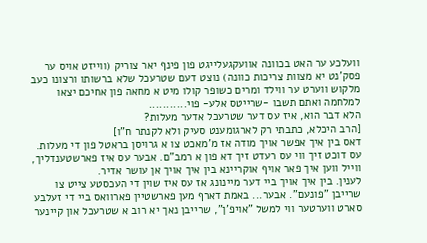וועלכע ער האט בכוונה אוועקגעלייגט פון פינף יאר צוריק (ווייזט אויס ער פסק'נט יא מצוות צריכות כוונה) נוצט דעם שטרעכל שלא ברשותו ורצונו כעב מלקוש ווערט ער ווילד ומרים כשופר קולו מיט א מחאה פון אחיכם יצאו למלחמה ואתם תשבו -שרייטס אלע- פוי...........
הלא דבר הוא, איז עס דער שטרעכל אדער מעלות?
[הרב היכלא, כתבתי רק לארגומענט סעיק ולא לקנתר ח"ו]
דאס בין איך אפשר אויך מודה אז מ'מאכט צו א גרויסן בראטל פון די מעלות. עס דוכט זיך ווי עס רעדט זיך דא פון א רמב"ם. אבער עס איז פארשטענדליך, ווייל ווען איך פאר אויף אוקריינא בין איך אויך אן עושר אדיר.
לענין. בין איך אויך ביי דער מיינונג אז עס איז שוין די העכסטע צייט צו שרייבן "פונעם". אבער... באמת דארף מען פארשטיין פארוואס ביי די זעלבע סארט ווערטער ווי למשל "אויפ'ן", שרייבן נאך יא רוב א שטרעכל און קיינער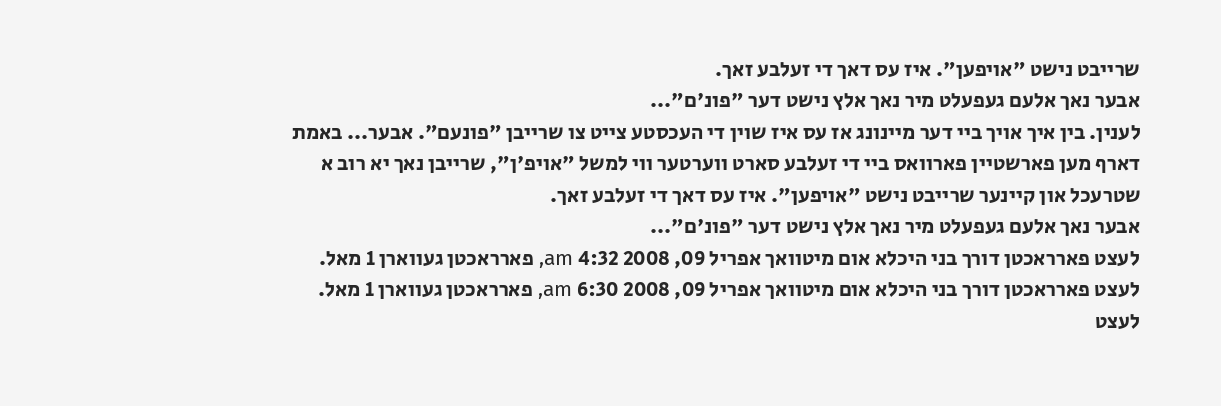שרייבט נישט "אויפען". איז עס דאך די זעלבע זאך.
אבער נאך אלעם געפעלט מיר נאך אלץ נישט דער "פונ'ם"...
לענין. בין איך אויך ביי דער מיינונג אז עס איז שוין די העכסטע צייט צו שרייבן "פונעם". אבער... באמת דארף מען פארשטיין פארוואס ביי די זעלבע סארט ווערטער ווי למשל "אויפ'ן", שרייבן נאך יא רוב א שטרעכל און קיינער שרייבט נישט "אויפען". איז עס דאך די זעלבע זאך.
אבער נאך אלעם געפעלט מיר נאך אלץ נישט דער "פונ'ם"...
לעצט פארראכטן דורך בני היכלא אום מיטוואך אפריל 09, 2008 4:32 am, פארראכטן געווארן 1 מאל.
לעצט פארראכטן דורך בני היכלא אום מיטוואך אפריל 09, 2008 6:30 am, פארראכטן געווארן 1 מאל.
לעצט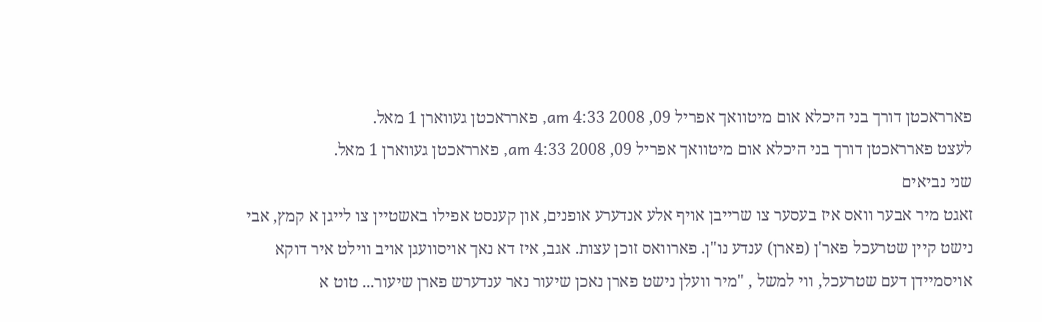פארראכטן דורך בני היכלא אום מיטוואך אפריל 09, 2008 4:33 am, פארראכטן געווארן 1 מאל.
לעצט פארראכטן דורך בני היכלא אום מיטוואך אפריל 09, 2008 4:33 am, פארראכטן געווארן 1 מאל.
שני נביאים
זאגט מיר אבער וואס איז בעסער צו שרייבן אויף אלע אנדערע אופנים, און קענסט אפילו באשטיין צו לייגן א קמץ, אבי נישט קיין שטרעכל פאר'ן (פארן) ענדע נו"ן. פארוואס זוכן עצות. אגב, איז דא נאך אויסוועגן אויב ווילט איר דוקא אויסמיידן דעם שטרעכל, ווי למשל , "מיר וועלן נישט פארן נאכן שיעור נאר ענדערש פארן שיעור... טוט א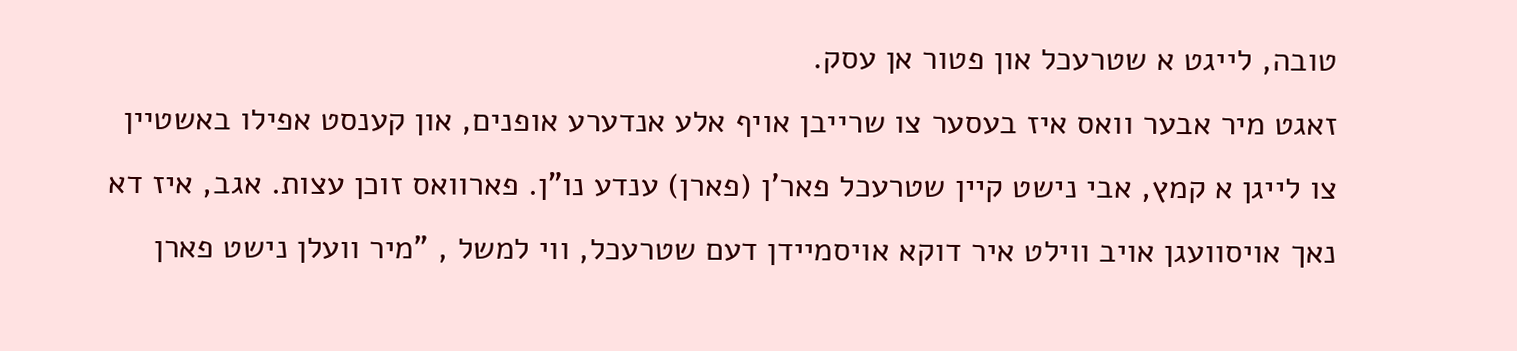טובה, לייגט א שטרעכל און פטור אן עסק.
זאגט מיר אבער וואס איז בעסער צו שרייבן אויף אלע אנדערע אופנים, און קענסט אפילו באשטיין צו לייגן א קמץ, אבי נישט קיין שטרעכל פאר'ן (פארן) ענדע נו"ן. פארוואס זוכן עצות. אגב, איז דא נאך אויסוועגן אויב ווילט איר דוקא אויסמיידן דעם שטרעכל, ווי למשל , "מיר וועלן נישט פארן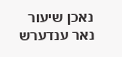נאכן שיעור נאר ענדערש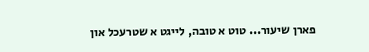פארן שיעור... טוט א טובה, לייגט א שטרעכל און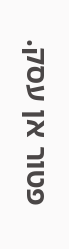פטור אן עסק.